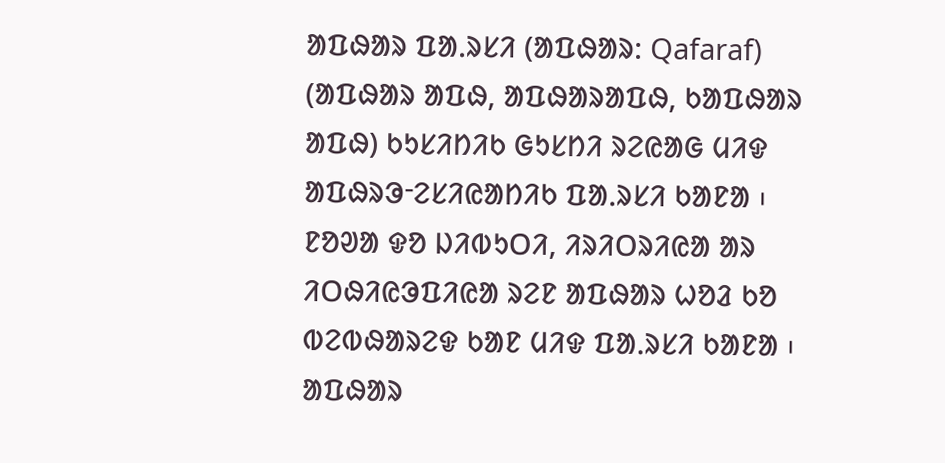ᱟᱯᱷᱟᱨ ᱯᱟᱹᱨᱥᱤ (ᱟᱯᱷᱟᱨ: Qafaraf) (ᱟᱯᱷᱟᱨ ᱟᱯᱷ, ᱟᱯᱷᱟᱨᱟᱯᱷ, ᱠᱟᱯᱷᱟᱨ ᱟᱯᱷ) ᱠᱩᱥᱤᱴᱤᱠ ᱜᱩᱥᱴᱤ ᱨᱮᱭᱟᱜ ᱢᱤᱫ ᱟᱯᱷᱨᱳᱼᱮᱥᱤᱭᱟᱴᱤᱠ ᱯᱟᱹᱨᱥᱤ ᱠᱟᱱᱟ ᱾ ᱱᱚᱣᱟ ᱫᱚ ᱡᱤᱵᱩᱛᱤ, ᱤᱨᱤᱛᱨᱤᱭᱟ ᱟᱨ ᱤᱛᱷᱤᱭᱳᱯᱤᱭᱟ ᱨᱮᱱ ᱟᱯᱷᱟᱨ ᱦᱚᱲ ᱠᱚ ᱵᱮᱵᱷᱟᱨᱮᱫ ᱠᱟᱱ ᱢᱤᱫ ᱯᱟᱹᱨᱥᱤ ᱠᱟᱱᱟ ᱾
ᱟᱯᱷᱟᱨ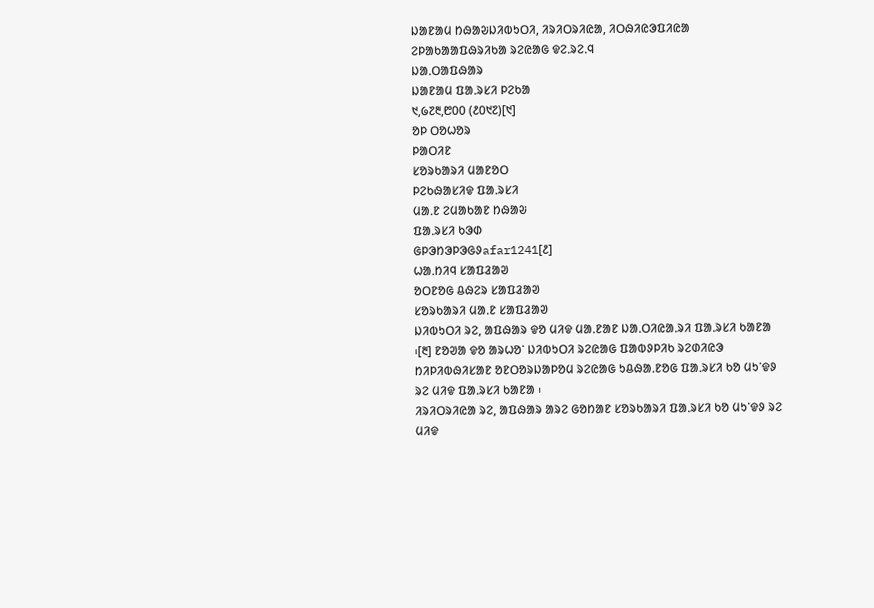ᱡᱟᱱᱟᱢ ᱴᱷᱟᱶᱡᱤᱵᱩᱛᱤ, ᱤᱨᱤᱛᱨᱤᱭᱟ, ᱤᱛᱷᱤᱭᱳᱯᱤᱭᱟ
ᱮᱞᱟᱠᱟᱟᱯᱷᱨᱤᱠᱟ ᱨᱮᱭᱟᱜ ᱫᱮᱹᱨᱮᱹᱧ
ᱡᱟᱹᱛᱟᱯᱷᱟᱨ
ᱡᱟᱱᱟᱢ ᱯᱟᱹᱨᱥᱤ ᱞᱮᱠᱟ
᱑,᱙᱗᱓,᱘᱐᱐ (᱒᱐᱑᱗)[᱑]
ᱚᱞ ᱛᱚᱦᱚᱨ
ᱞᱟᱛᱤᱱ
ᱥᱚᱨᱠᱟᱨᱤ ᱢᱟᱱᱚᱛ
ᱞᱮᱠᱷᱟᱥᱤᱫ ᱯᱟᱹᱨᱥᱤ
ᱢᱟᱹᱱ ᱮᱢᱟᱠᱟᱱ ᱴᱷᱟᱶ
ᱯᱟᱹᱨᱥᱤ ᱠᱳᱰ
ᱜᱞᱳᱴᱳᱞᱳᱜᱽafar1241[᱒]
ᱦᱟᱹᱴᱤᱧ ᱥᱟᱯᱲᱟᱣ
ᱚᱛᱱᱚᱜ ᱪᱷᱮᱨ ᱥᱟᱯᱲᱟᱣ
ᱥᱚᱨᱠᱟᱨᱤ ᱢᱟᱹᱱ ᱥᱟᱯᱲᱟᱣ
ᱡᱤᱵᱩᱛᱤ ᱨᱮ, ᱟᱯᱷᱟᱨ ᱫᱚ ᱢᱤᱫ ᱢᱟᱹᱱᱟᱱ ᱡᱟᱹᱛᱤᱭᱟᱹᱨᱤ ᱯᱟᱹᱨᱥᱤ ᱠᱟᱱᱟ ᱾[᱓] ᱱᱚᱣᱟ ᱫᱚ ᱟᱨᱦᱚᱸ ᱡᱤᱵᱩᱛᱤ ᱨᱮᱭᱟᱜ ᱯᱟᱵᱽᱞᱤᱠ ᱨᱮᱰᱤᱭᱳ ᱴᱤᱞᱤᱵᱷᱤᱥᱟᱱ ᱚᱱᱛᱚᱨᱡᱟᱞᱚᱢ ᱨᱮᱭᱟᱜ ᱩᱪᱷᱟᱹᱱᱚᱜ ᱯᱟᱹᱨᱥᱤ ᱠᱚ ᱢᱩᱸᱫᱽ ᱨᱮ ᱢᱤᱫ ᱯᱟᱹᱨᱥᱤ ᱠᱟᱱᱟ ᱾
ᱤᱨᱤᱛᱨᱤᱭᱟ ᱨᱮ, ᱟᱯᱷᱟᱨ ᱟᱨᱮ ᱜᱚᱴᱟᱱ ᱥᱚᱨᱠᱟᱨᱤ ᱯᱟᱹᱨᱥᱤ ᱠᱚ ᱢᱩᱸᱫᱽ ᱨᱮ ᱢᱤᱫ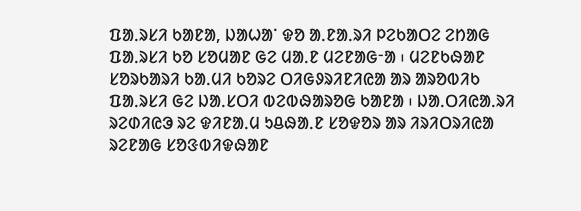ᱯᱟᱹᱨᱥᱤ ᱠᱟᱱᱟ, ᱡᱟᱦᱟᱸ ᱫᱚ ᱟᱹᱱᱟᱹᱨᱤ ᱞᱮᱠᱟᱛᱮ ᱮᱴᱟᱜ ᱯᱟᱹᱨᱥᱤ ᱠᱚ ᱥᱚᱢᱟᱱ ᱜᱮ ᱢᱟᱹᱱ ᱢᱮᱱᱟᱜᱼᱟ ᱾ ᱢᱮᱱᱠᱷᱟᱱ ᱥᱚᱨᱠᱟᱨᱤ ᱠᱟᱹᱢᱤ ᱠᱚᱨᱮ ᱛᱤᱜᱽᱨᱤᱱᱤᱭᱟ ᱟᱨ ᱟᱨᱚᱵᱤᱠ ᱯᱟᱹᱨᱥᱤ ᱜᱮ ᱡᱟᱹᱥᱛᱤ ᱵᱮᱵᱷᱟᱨᱚᱜ ᱠᱟᱱᱟ ᱾ ᱡᱟᱹᱛᱤᱭᱟᱹᱨᱤ ᱨᱮᱰᱤᱭᱳ ᱨᱮ ᱫᱤᱱᱟᱹᱢ ᱩᱪᱷᱟᱹᱱ ᱥᱚᱫᱚᱨ ᱟᱨ ᱤᱨᱤᱛᱨᱤᱭᱟ ᱨᱮᱱᱟᱜ ᱥᱚᱝᱵᱤᱫᱷᱟᱱ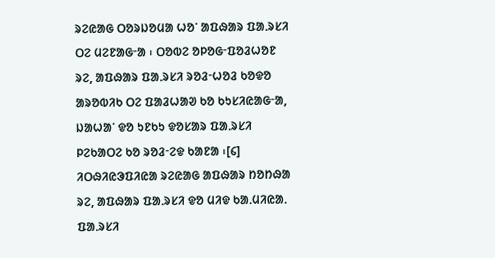ᱨᱮᱭᱟᱜ ᱛᱚᱨᱡᱚᱢᱟ ᱦᱚᱸ ᱟᱯᱷᱟᱨ ᱯᱟᱹᱨᱥᱤ ᱛᱮ ᱢᱮᱱᱟᱜᱼᱟ ᱾ ᱛᱚᱵᱮ ᱚᱞᱚᱜᱼᱯᱚᱲᱦᱚᱱ ᱨᱮ, ᱟᱯᱷᱟᱨ ᱯᱟᱹᱨᱥᱤ ᱨᱚᱲᱼᱦᱚᱲ ᱠᱚᱫᱚ ᱟᱨᱚᱵᱤᱠ ᱛᱮ ᱯᱟᱲᱦᱟᱣ ᱠᱚ ᱠᱩᱥᱤᱭᱟᱜᱼᱟ, ᱡᱟᱦᱟᱸ ᱫᱚ ᱩᱱᱠᱩ ᱫᱚᱥᱟᱨ ᱯᱟᱹᱨᱥᱤ ᱞᱮᱠᱟᱛᱮ ᱠᱚ ᱨᱚᱲᱼᱮᱫ ᱠᱟᱱᱟ ᱾[᱔]
ᱤᱛᱷᱤᱭᱳᱯᱤᱭᱟ ᱨᱮᱭᱟᱜ ᱟᱯᱷᱟᱨ ᱴᱚᱴᱷᱟ ᱨᱮ, ᱟᱯᱷᱟᱨ ᱯᱟᱹᱨᱥᱤ ᱫᱚ ᱢᱤᱫ ᱠᱟᱹᱢᱤᱭᱟᱹ ᱯᱟᱹᱨᱥᱤ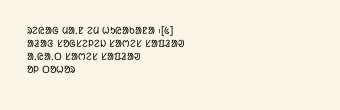ᱨᱮᱭᱟᱜ ᱢᱟᱹᱱ ᱮᱢ ᱦᱩᱭᱟᱠᱟᱱᱟ ᱾[᱕]
ᱟᱲᱟᱝ ᱥᱚᱜᱥᱮᱞᱮᱡ ᱥᱟᱬᱮᱥ ᱥᱟᱯᱲᱟᱣ
ᱟᱹᱭᱟᱹᱛ ᱥᱟᱬᱮᱥ ᱥᱟᱯᱲᱟᱣ
ᱚᱞ ᱛᱚᱦᱚᱨ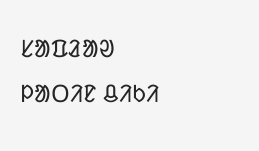ᱥᱟᱯᱲᱟᱣ
ᱞᱟᱛᱤᱱ ᱪᱤᱠᱤ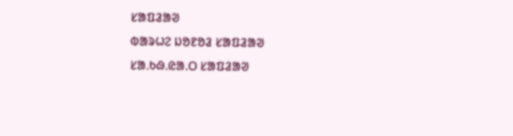ᱥᱟᱯᱲᱟᱣ
ᱵᱟᱨᱦᱮ ᱡᱚᱱᱚᱲ ᱥᱟᱯᱲᱟᱣ
ᱥᱟᱹᱠᱷᱹᱭᱟᱹᱛ ᱥᱟᱯᱲᱟᱣ